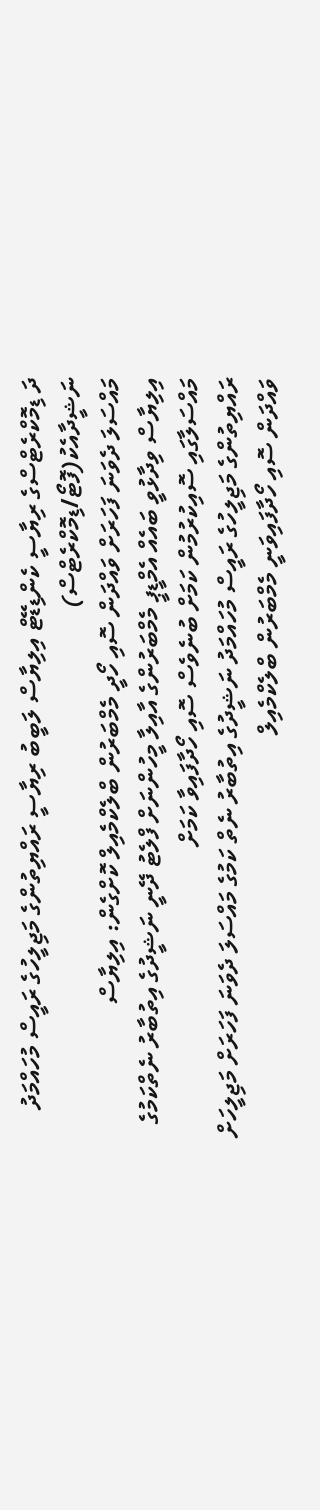ދަ ޑިމޮކްރެޓްސްގެ ރިޔާސީ ކެންޑިޑޭޓް އިލިޔާސް ލަބީބު ރިޔާސީ ރައްޔިތުންގެ މަޖިލީހުގެ ރައީސް މުހައްމަދު ނަޝީދާއެކު(ފޮޓޯ/ޑިމޮކްރެޓްސް)
މައްސަލަ ދެވަނަ ފަހަރަށް ވައްދަން ސޮއި ހޯދީ މެމްބަރުން ބްލެކްމެއިލް ކޮށްގެން: އިލިޔާސް
އިލިޔާސް ވިދާޅުވީ ބައެއް އެމްޑީޕީ މެމްބަރުންގެ އާއިލާ މީހުންނަށް ފްލެޓު ދޭނީ ނަޝީދުގެ އިތުބާރު ނެތްކަމުގެ މައްސަލާގައި ސޮއިކުރުމުން ކަމަށް ބުނެވެސް ސޮއި ހޯދާފައިވާ ކަމަށް
ރައްޔިތުންގެ މަޖިލީހުގެ ރައީސް މުހައްމަދު ނަޝީދުގެ އިތުބާރު ނެތް ކަމުގެ މައްސަލަ ދެވަނަ ފަހަރަށް މަޖިލީހަށް ވައްދަން ސޮއި ހޯދާފައިވަނީ މެމްބަރުން ބްލެކްމެއިލް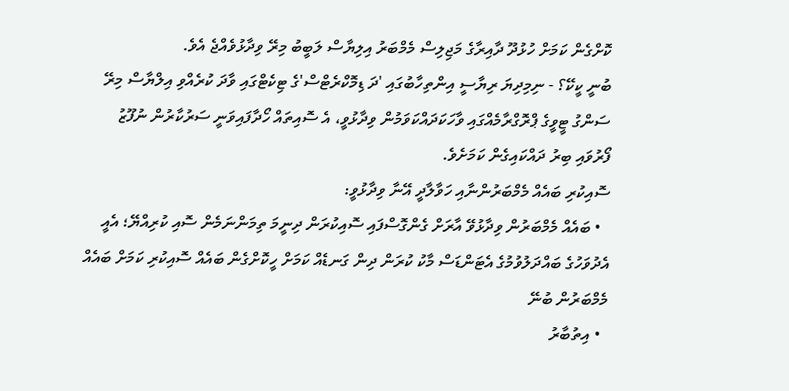ކޮށްގެން ކަމަށް ހުޅުދޫ ދާއިރާގެ މަޖިލިސް މެމްބަރު އިލިޔާސް ލަބީބު މިރޭ ވިދާޅުވެއްޖެ އެވެ.
ބުނީ ކީކޭ؟ - ނިމިދިޔަ ރިޔާސީ އިންތިހާބުގައި 'ދަ ޑިމޮކްރެޓްސް'ގެ ޓިކެޓްގައި ވާދަ ކުރެއްވި އިލްޔާސް މިރޭ ސަންގު ޓީވީގެ ޕްރޮގްރާމެއްގައި ވާހަކަދައްކަވަމުން ވިދާޅުވީ، އެ ސޮއިތައް ހޯދާފައިވަނީ ސަރުކާރުން ނުފޫޒު ފޯރުވައި ބިރު ދައްކައިގެން ކަމަށެވެ.
ސޮއިކުރި ބައެއް މެމްބަރުންނާއި ހަވާލާދީ އޭނާ ވިދާޅުވީ:
  • ބައެއް މެމްބަރުން ވިދާޅުވޭ އާރަށް ގެންގޮސްފައި ސޮއިކުރަން ދިނީމަ ތިމަންނަމެން ސޮއި ކުރިއްޔޭ؛ އެއީ އެދުވަހުގެ ބައްދަލުވުމުގެ އެޓަންޑަސް މާކު ކުރަން ދިން ގަނޑެއް ކަމަށް ހީކޮށްގެން ބައެއް ސޮއިކުރި ކަމަށް ބައެއް މެމްބަރުން ބުނޭ
  • އިތުބާރު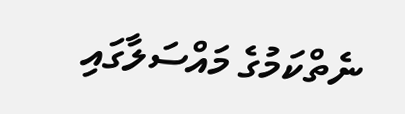ނެތްކަމުގެ މައްސަލާގައި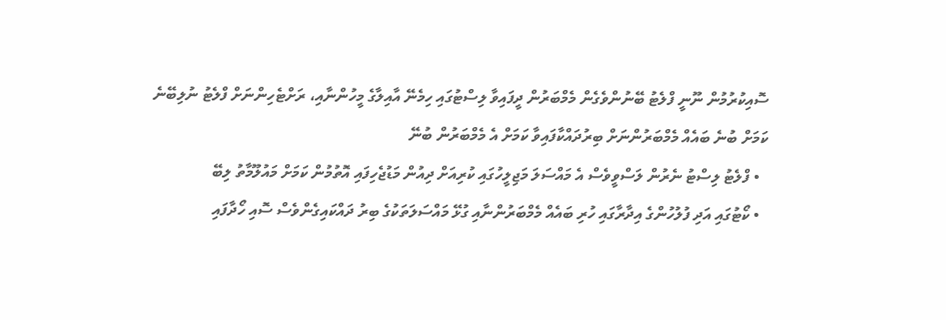ސޮއިކުރުމުން ނޫނީ ފްލެޓު ބޭނުންވެގެން މެމްބަރުން ދީފައިވާ ލިސްޓުގައި ހިމެނޭ އާއިލާގެ މީހުންނާއި، ރަށްޓެހިންނަށް ފްލެޓު ނުލިބޭނެ ކަމަށް ބުނެ ބައެއް މެމްބަރުންނަށް ބިރުދައްކާފައިވާ ކަމަށް އެ މެމްބަރުން ބުނޭ
  • ފްލެޓު ލިސްޓު ނެރުން ލަސްވީވެސް އެ މައްސަލަ މަޖިލީހުގައި ކުރިއަށް ދިއުން މަޑުޖެހިފައި އޮތުމުން ކަމަށް މައުލޫމާތު ލިބޭ
  • ކޯޓުގައި އަދި ފުލުހުންގެ އިދާރާގައި ހުރި ބައެއް މެމްބަރުންނާއި ގުޅޭ މައްސަލަތަކުގެ ބިރު ދައްކައިގެންވެސް ސޮއި ހޯދާފައި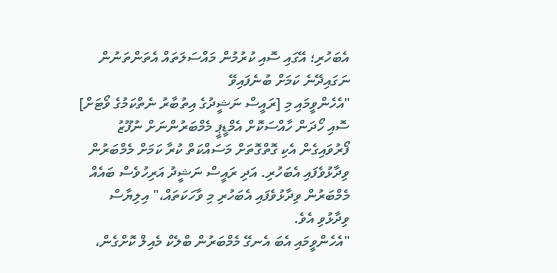އެބަހުރި؛ އޭގައި ސޮއި ކުރުމުން މައްސަލަތައް އެތަންތަނުން ނަގައިދޭނެ ކަމަށް ބުނެފައިވޭ
"އެހެންވީމައި މި [ރައީސް ނަޝީދުގެ އިތުބާރު ނެތްކަމުގެ ވޯޓަށް] ސޮއި ހޯދަން ހާއްސަކޮށް އެމްޑީޕީ މެމްބަރުންނަށް ނުފޫޒު ފޯރުވައިގެން އެކި ގޮތްގޮތަށް މަސައްކަތް ކުރާ ކަމަށް މެމްބަރުން ވިދާޅުވެފައި އެބަހުރި. އަދި ރައީސް ނަޝީދު އަރިހުވެސް ބައެއް މެމްބަރުން ވިދާޅުވެފައި އެބަހުރި މި ވާހަކަތައް،" އިލިޔާސް ވިދާޅުވި އެވެ.
"އެހެންވީމައި އެބަ އެނގޭ މެމްބަރުން ބްލެކް މެއިލް ކޮށްގެން،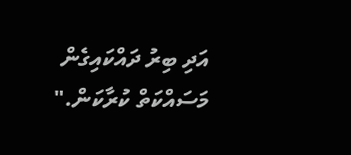އަދި ބިރު ދައްކައިގެން މަސައްކަތް ކުރާކަން."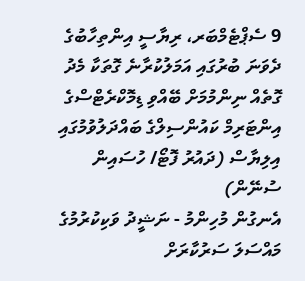9 ސެޕްޓެމްބަރ، ރިޔާސީ އިންތިހާބުގެ ދެވަނަ ބުރުގައި އަމަލުކުރާނެ ގޮތަކާ މެދު ގޮތެއް ނިންމުމަށް ބޭއްވި ޑިމޮކްރެޓްސްގެ އިންޓަރިމް ކައުންސިލްގެ ބައްދަލުވުމުގައި އިލިޔާސް (ދައުރު ފޮޓޯ/ ހުސައިން ސުނޭން)
އެނގުން މުހިންމު - ނަޝީދު ވަކިކުރުމުގެ މައްސަލަ ސަރުކާރަށް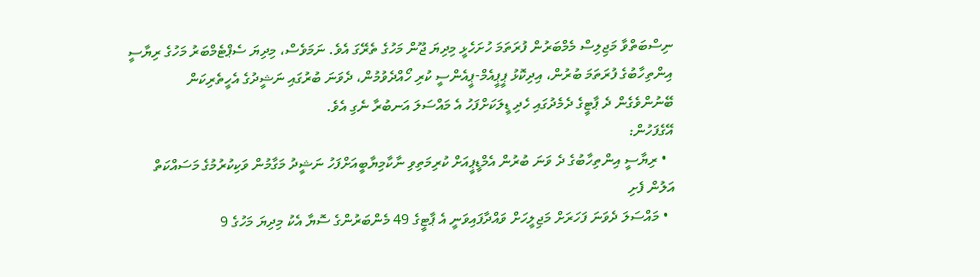ނިސްބަތްވާ މަޖިލިސް މެމްބަރުން ފުރަތަމަ ހުށަހެޅީ މިދިޔަ ޖޫން މަހުގެ ތެރޭގަ އެވެ. ނަމަވެސް، މިދިޔަ ސެޕްޓެމްބަރު މަހުގެ ރިޔާސީ އިންތިހާބުގެ ފުރަތަމަ ބުރުން، އިދިކޮޅު ޕީޕީއެމް-ޕީއެންސީ ކުރި ހޯއްދެވުމުން، ދެވަނަ ބުރުގައި ނަޝީދުގެ އެހީތެރިކަން ބޭނުންވެގެން ދެ ޕާޓީގެ ދެމެދުގައި ހެދި ޑީލަކަށްފަހު އެ މައްސަލަ އަނބުރާ ނެގި އެވެ.
އޭގެފަހުން:
  • ރިޔާސީ އިންތިހާބުގެ ދެ ވަނަ ބުރުން އެމްޑީޕީއަށް ކުރިމަތިވި ނާކާމިޔާބީއަށްފަހު ނަޝީދު މަގާމުން ވަކިކުރުމުގެ މަސައްކަތް އަލުން ފެށި
  • މައްސަލަ ދެވަނަ ފަހަރަށް މަޖިލީހަށް ވައްދާފައިވަނީ އެ ޕާޓީގެ 49 މެންބަރުންގެ ސޮޔާ އެކު މިދިޔަ މަހުގެ 9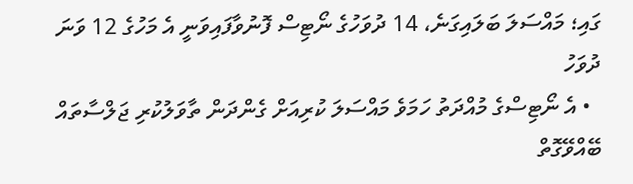ގައި؛ މައްސަލަ ބަލައިގަނެ، 14 ދުވަހުގެ ނޯޓިސް ފޮނުވާފައިވަނީ އެ މަހުގެ 12 ވަނަ ދުވަހު
  • އެ ނޯޓިސްގެ މުއްދަތު ހަމަވެ މައްސަލަ ކުރިއަށް ގެންދަން ތާވަލުކުރި ޖަލްސާތައް ބޭއްވޭގޮތް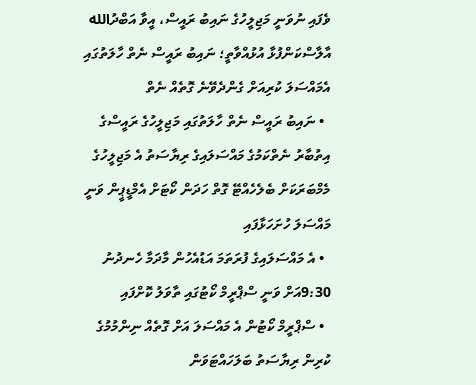ވެފައި ނުވަނީ މަޖިލީހުގެ ނައިބު ރައީސް، އީވާ އަބްދުالله އާލާސްކަންފުޅާ އުޅުއްވާތީ؛ ނައިބު ރައީސް ނެތް ހާލަތުގައި އެމައްސަލަ ކުރިއަށް ގެންދެވޭނެ ގޮތެއް ނެތް
  • ނައިބު ރައީސް ނެތް ހާލަތުގައި މަޖިލީހުގެ ރައީސްގެ އިތުބާރު ނެތްކަމުގެ މައްސަލައިގެ ރިޔާސަތު އެ މަޖިލީހުގެ މެމްބަރަކަށް ބެލެހެއްޓޭ ގޮތް ހަދަން ކޯޓަށް އެމްޑީޕީން ވަނީ މައްސަލަ ހުށަހަޅާފައި
  • އެ މައްސަލައިގެ ފުރަތަމަ އަޑުއެހުން މާދަމާ ހެނދުނު 9:30އަށް ވަނީ ސްޕްރީމް ކޯޓުގައި ތާވަލު ކޮށްފައި
  • ސްޕްރީމް ކޯޓުން އެ މައްސަލަ އަށް ގޮތެއް ނިންމުމުގެ ކުރިން ރިޔާސަތު ބަލަހައްޓަވަން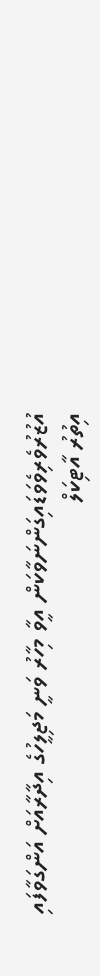އުޒުރުވެރިވެވަޑައިގަންނަވާކަން އީވާ މިހާރު ވަނީ މަޖިލީހުގެ އިދާރާއަށް އަންގަވާފައި
އިތުރު އާޓިކަލް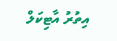އިތުރު އާޓިކަލް